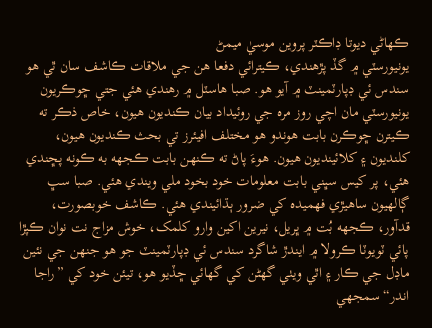ڪهاڻي ديوتا ڊاڪٽر پروين موسيٰ ميمڻ
يونيورسٽي ۾ گڏ پڙهندي، ڪيترائي دفعا هن جي ملاقات ڪاشف سان ٿي هو سندس ئي ڊپارٽمينٽ ۾ آيو هو. صبا هاسٽل ۾ رهندي هئي جتي ڇوڪريون يونيورسٽي مان اچي روز مره جي روئيداد بيان ڪنديون هيون، خاص ذڪر ته ڪيترن ڇوڪرن بابت هوندو هو مختلف افيئرز تي بحث ڪنديون هيون، کلنديون ۽ کلائينديون هيون. هوءَ پاڻ ته ڪنهن بابت ڪجهه به ڪونه پڇندي هئي، پر کيس سڀني بابت معلومات خود بخود ملي ويندي هئي. صبا سڀ ڳالهيون ساهيڙي فهميده کي ضرور ٻڌائيندي هئي. ڪاشف خوبصورت، قدآور، ڪجهه بُت ۾ ڀريل، نيرين اکين وارو کلمک، خوش مزاج نت نوان ڪپڙا پائي ٽويوٽا ڪرولا ۾ ايندڙ شاگرد سندس ئي ڊپارٽمينٽ جو هو جنهن جي نئين ماڊل جي ڪار ۽ اٿي ويٺي گهڻن کي گهائي ڇڏيو هو، تيئن خود کي ”راجا اندر“ سمجهي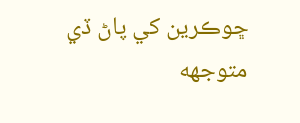ڇوڪرين کي پاڻ ڏي متوجهه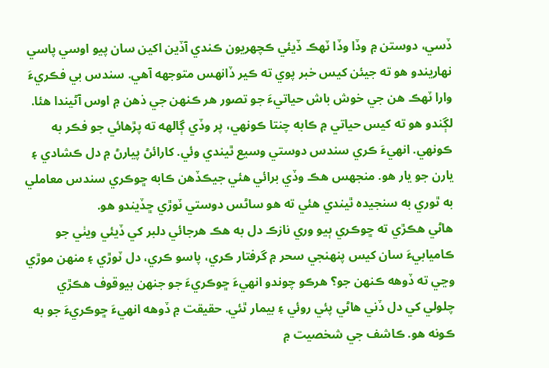ڏسي، دوستن ۾ وڏا وڏا ٽهڪ ڏيئي ڪچهريون ڪندي آڏين اکين سان پيو اوسي پاسي نهاريندو هو ته جيئن کيس خبر پوي ته ڪير ڏانهس متوجهه آهي. سندس بي فڪريءَ وارا ٽهڪ هن جي خوش باش حياتيءَ جو تصور هر ڪنهن جي ذهن ۾ اوس آڻيندا هئا. لڳندو هو ته کيس حياتي ۾ ڪابه چنتا ڪونهي، پر وڏي ڳالهه ته پڙهائي جو فڪر به ڪونهي. انهيءَ ڪري سندس دوستي وسيع ٿيندي وئي. کارائڻ پيارڻ ۾ دل ڪشادي ۽ يارن جو يار هو. منجهس هڪ وڏي برائي هئي جيڪڏهن ڪابه ڇوڪري سندس معاملي به ٿوري به سنجيده ٿيندي هئي ته هو ساڻس دوستي ٽوڙي ڇڏيندو هو.
هاڻي هڪڙي ته ڇوڪري ٻيو وري نازڪ دل به هڪ هرجائي دلبر کي ڏيئي ويٺي جو ڪاميابيءَ سان کيس پنهنجي سحر ۾ گرفتار ڪري، پاسو ڪري، دل ٽوڙي ۽ منهن موڙي وڃي ته ڏوهه ڪنهن جو؟ هرڪو چوندو انهيءَ ڇوڪريءَ جو جنهن بيوقوف هڪڙي چلولي کي دل ڏني هاڻي پئي روئي ۽ بيمار ٿئي. حقيقت ۾ ڏوهه انهيءَ ڇوڪريءَ جو به ڪونه هو. ڪاشف جي شخصيت ۾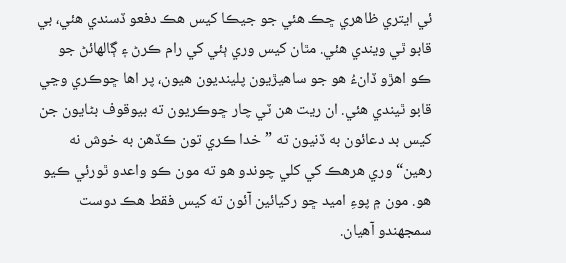ئي ايتري ظاهري ڇڪ هئي جو جيڪا کيس هڪ دفعو ڏسندي هئي، بي قابو ٿي ويندي هئي. مٿان کيس وري ٻئي کي رام ڪرڻ ۽ ڳالهائڻ جو ڪو اهڙو ڏانءُ هو جو ساهيڙيون پلينديون هيون، پر اها ڇوڪري وڃي قابو ٿيندي هئي. ان ريت هن ٽي چار ڇوڪريون ته بيوقوف بڻايون جن کيس بد دعائون به ڏنيون ته ”خدا ڪري تون ڪڏهن به خوش نه رهين“ وري هرهڪ کي کلي چوندو هو ته مون ڪو واعدو ٿورئي ڪيو هو. مون ۾ پوءِ اميد ڇو رکيائين آئون ته کيس فقط هڪ دوست سمجهندو آهيان.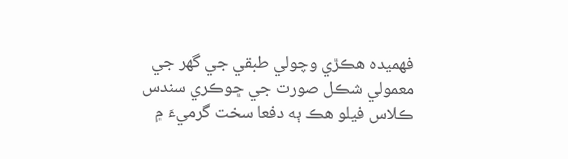فهميده هڪڙي وچولي طبقي جي گهر جي معمولي شڪل صورت جي ڇوڪري سندس ڪلاس فيلو هڪ ٻه دفعا سخت گرميءَ ۾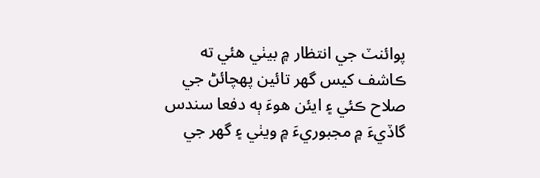پوائنٽ جي انتظار ۾ بيٺي هئي ته ڪاشف کيس گهر تائين پهچائڻ جي صلاح ڪئي ۽ ايئن هوءَ ٻه دفعا سندس گاڏيءَ ۾ مجبوريءَ ۾ ويٺي ۽ گهر جي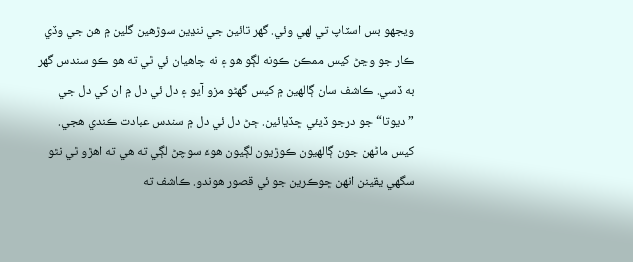ويجهو بس اسٽاپ تي لهي وئي. گهر تائين جي ننڍين سوڙهين گلين ۾ هن جي وڏي ڪار جو وڃڻ کيس ممڪن ڪونه لڳو هو ۽ نه چاهيان ئي ٿي ته هو ڪو سندس گهر به ڏسي. ڪاشف سان ڳالهين ۾ کيس گهڻو مزو آيو ۽ دل ئي دل ۾ ان کي دل جي ”ديوتا“ جو درجو ڏيئي ڇڏيائين. ڄڻ دل ئي دل ۾ سندس عبادت ڪندي هجي. کيس ماڻهن جون ڳالهيون ڪوڙيون لڳيون هوءَ سوچڻ لڳي ته هي ته اهڙو ٿي نٿو سگهي يقينن انهن ڇوڪرين جو ئي قصور هوندو. ڪاشف ته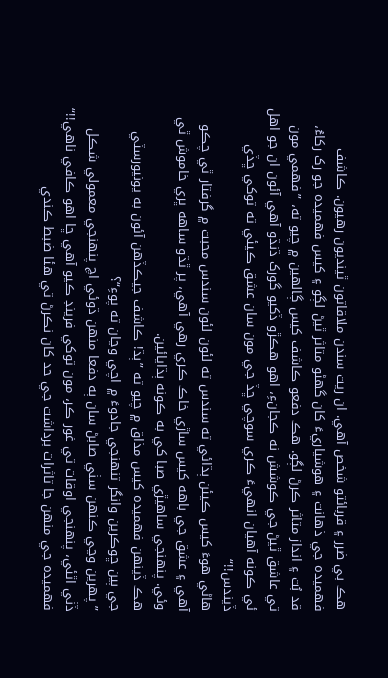هڪ بي ضرر ۽ قربائتو شخص آهي. ان ريت سندن ملاقاتون ٿينديون رهيون. ڪاشف فهميده جي ذهانت ۽ هوشياريءَ کان گهڻو متاثر ٿيڻ لڳو ۽ کيس فهميده جو رک رکاءُ، قد بُت ۽ انداز متاثر ڪرڻ لڳو. هڪ دفعو ڪاشف کيس ڳالهين ۾ چيو ته، ”فهمي مون تي عاشق ٿيڻ جي ڪوشش نه ڪجانءِ، اهو هڪڙو ڏکيو گورک ڌنڌو آهي آئون ان جو اهل ئي ڪونه آهيان انهيءَ ڪري سوچي ڇڏ جي مون سان عشق ڪيئي ته توکي ڇڏي ڏيندس!!“
هاڻي هوءَ کيس ڪيئن ٻڌائي ته سندس ته لئون لئون سندس محبت ۾ گرفتار ٿي چڪو آهي ۽ عشق جي باهه کيس ساڙي خاڪ ڪري رهي آهي، پر ٿڌو ساهه ڀري خاموش ٿي وئي. پنهنجي ساهيڙي صبا کي به ڪونه ٻڌايائين.
هڪ ڏينهن فهميده کيس مذاق ۾ چيو ته ”ٻڌ! ڪاشف جيڪڏهن آئون به يونيورسٽي جي ٻين ڇوڪرين وانگر تنهنجي جادوءَ ۾ اچي وڃان ته پوءِ“؟
”پهرين وڃي ڪنهن سٺي صابڻ سان ٻه دفعا منهن ڌوئي اچ پنهنجي معمولي شڪل ڏٺي اٿئي، پنهنجي اوقات تي غور ڪر، مون توکي فرينڊ ڪيو آهي ڇا اهو ڪافي ناهي!!“
فهميده جي منهن جا تاثرات برداشت جي حد کان نڪرڻ تي هئا ضبط ڪندي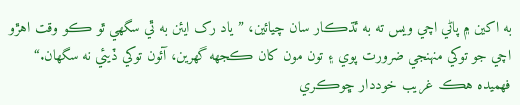به اکين ۾ پاڻي اچي ويس ته به ٿڌڪار سان چيائين، ”ياد رک ايئن به ٿي سگهي ٿو ڪو وقت اهڙو اچي جو توکي منهنجي ضرورت پوي ۽ تون مون کان ڪجهه گهرين، آئون توکي ڏيئي نه سگهان.“
فهميده هڪ غريب خوددار ڇوڪري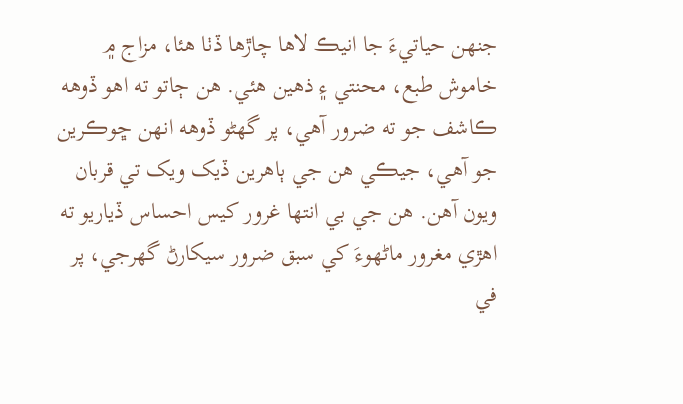جنهن حياتيءَ جا انيڪ لاها چاڙها ڏٺا هئا، مزاج ۾ خاموش طبع، محنتي ۽ ذهين هئي. هن ڄاتو ته اهو ڏوهه ڪاشف جو ته ضرور آهي، پر گهڻو ڏوهه انهن ڇوڪرين جو آهي، جيڪي هن جي ٻاهرين ڏيک ويک تي قربان ويون آهن. هن جي بي انتها غرور کيس احساس ڏياريو ته اهڙي مغرور ماڻهوءَ کي سبق ضرور سيکارڻ گهرجي، پر في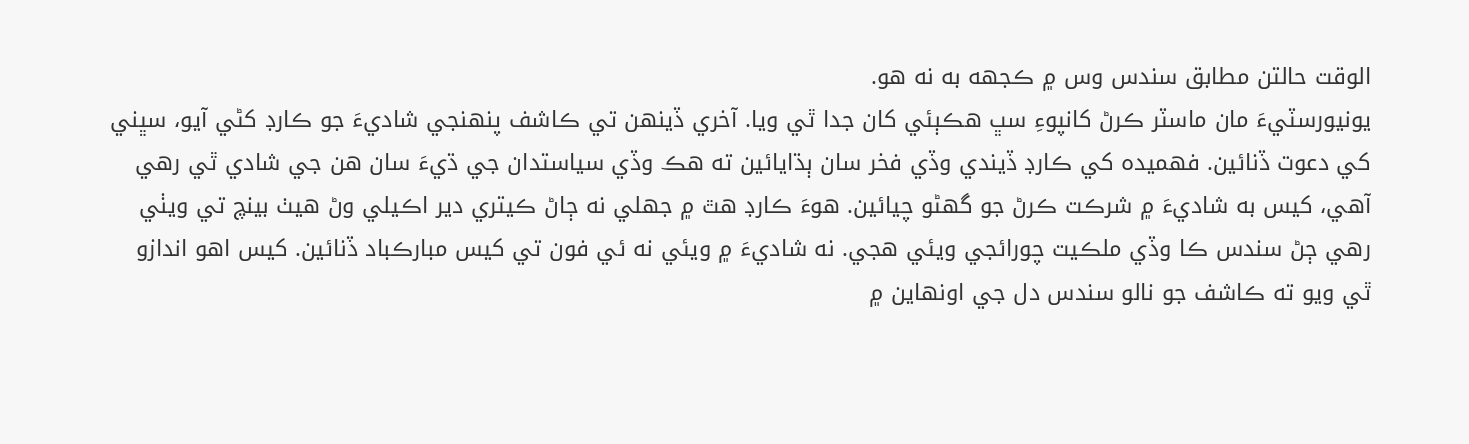الوقت حالتن مطابق سندس وس ۾ ڪجهه به نه هو.
يونيورسٽيءَ مان ماسٽر ڪرڻ کانپوءِ سڀ هڪٻئي کان جدا ٿي ويا. آخري ڏينهن تي ڪاشف پنهنجي شاديءَ جو ڪارڊ کڻي آيو، سڀني کي دعوت ڏنائين. فهميده کي ڪارڊ ڏيندي وڏي فخر سان ٻڌايائين ته هڪ وڏي سياستدان جي ڌيءَ سان هن جي شادي ٿي رهي آهي، کيس به شاديءَ ۾ شرڪت ڪرڻ جو گهڻو چيائين. هوءَ ڪارڊ هٿ ۾ جهلي نه ڄاڻ ڪيتري دير اڪيلي وڻ هيٺ بينچ تي ويٺي رهي ڄڻ سندس ڪا وڏي ملڪيت چورائجي ويئي هجي. نه شاديءَ ۾ ويئي نه ئي فون تي کيس مبارڪباد ڏنائين. کيس اهو اندازو ٿي ويو ته ڪاشف جو نالو سندس دل جي اونهاين ۾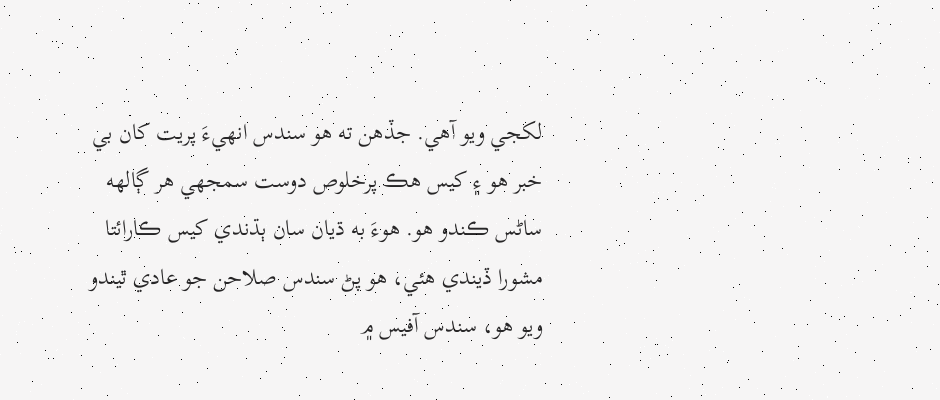لکجي ويو آهي. جڏهن ته هو سندس انهيءَ پريت کان بي خبر هو ۽ کيس هڪ پرخلوص دوست سمجهي هر ڳالهه ساڻس ڪندو هو. هوءَ به ڌيان سان ٻڌندي کيس ڪارائتا مشورا ڏيندي هئي، هو پڻ سندس صلاحن جو عادي ٿيندو ويو هو، سندس آفيس ۾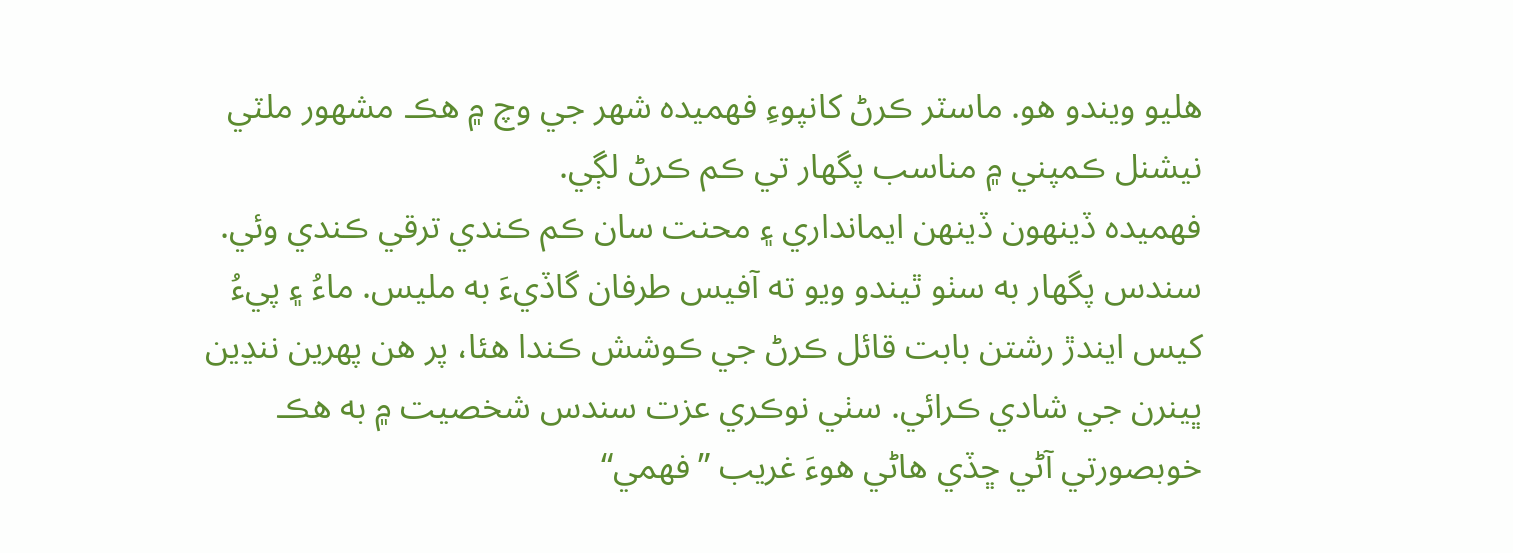هليو ويندو هو. ماسٽر ڪرڻ کانپوءِ فهميده شهر جي وچ ۾ هڪ مشهور ملٽي نيشنل ڪمپني ۾ مناسب پگهار تي ڪم ڪرڻ لڳي.
فهميده ڏينهون ڏينهن ايمانداري ۽ محنت سان ڪم ڪندي ترقي ڪندي وئي. سندس پگهار به سٺو ٿيندو ويو ته آفيس طرفان گاڏيءَ به مليس. ماءُ ۽ پيءُ کيس ايندڙ رشتن بابت قائل ڪرڻ جي ڪوشش ڪندا هئا، پر هن پهرين ننڍين ڀينرن جي شادي ڪرائي. سٺي نوڪري عزت سندس شخصيت ۾ به هڪ خوبصورتي آڻي ڇڏي هاڻي هوءَ غريب ”فهمي“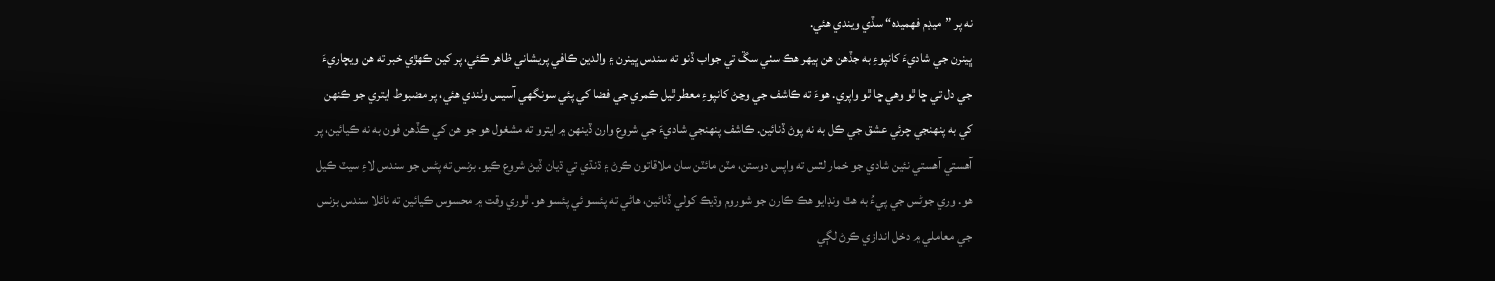نه پر ”ميڊم فهميده“ سڏي ويندي هئي.
ڀينرن جي شاديءَ کانپوءِ به جڏهن هن ٻيهر هڪ سٺي سڱ تي جواب ڏنو ته سندس ڀينرن ۽ والدين ڪافي پريشاني ظاهر ڪئي، پر کين ڪهڙي خبر ته هن ويچاريءَ جي دل تي ڇا ٿو وهي ڇا ٿو واپري. هوءَ ته ڪاشف جي وڃڻ کانپوءِ معطر ٿيل ڪمري جي فضا کي پئي سونگهي آسيس وٺندي هئي، پر مضبوط ايتري جو ڪنهن کي به پنهنجي چرئي عشق جي ڪل به نه پوڻ ڏنائين. ڪاشف پنهنجي شاديءَ جي شروع وارن ڏينهن ۾ ايترو ته مشغول هو جو هن کي ڪڏهن فون به نه ڪيائين، پر آهستي آهستي نئين شادي جو خمار لٿس ته واپس دوستن، مٽن مائٽن سان ملاقاتون ڪرڻ ۽ ڌنڌي تي ڌيان ڏيڻ شروع ڪيو. بزنس ته پڻس جو سندس لاءِ سيٽ ڪيل هو. وري جوڻس جي پيءُ به هٿ ونڊايو هڪ ڪارن جو شوروم وڌيڪ کولي ڏنائين، هاڻي ته پئسو ئي پئسو هو. ٿوري وقت ۾ محسوس ڪيائين ته نائلا سندس بزنس جي معاملي ۾ دخل اندازي ڪرڻ لڳي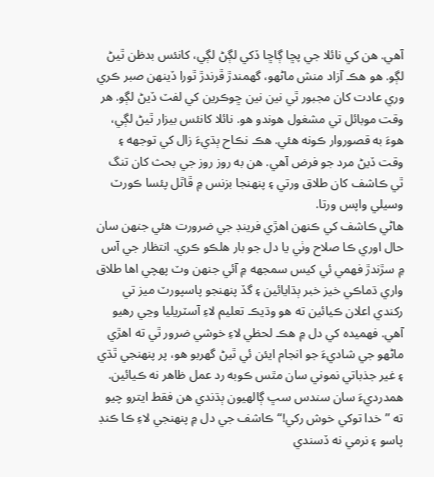آهي. هن کي نائلا جي پڇا ڳاڇا ڏکي لڳڻ لڳي، کانئس بدظن ٿيڻ لڳو. هو هڪ آزاد منش ماڻهو، گهمندڙ ڦرندڙ ٿورا ڏينهن صبر ڪري وري عادت کان مجبور ٿي نين نين ڇوڪرين کي لفٽ ڏيڻ لڳو. هر وقت موبائل تي مشغول هوندو هو. نائلا کانئس بيزار ٿيڻ لڳي، هوءَ به قصوروار ڪونه هئي. هڪ نڪاح ٻڌيءَ زال کي توجهه ۽ وقت ڏيڻ مرد جو فرض آهي. هن به روز روز جي بحث کان تنگ ٿي ڪاشف کان طلاق ورتي ۽ پنهنجا بزنس ۾ ڦاٿل پئسا ڪورٽ وسيلي واپس ورتا.
هاڻي ڪاشف کي ڪنهن اهڙي فرينڊ جي ضرورت هئي جنهن سان حال اوري ڪا صلاح وٺي يا دل جو بار هلڪو ڪري. انتظار جي آس ۾ سڙندڙ فهمي ئي کيس سمجهه ۾ آئي جنهن وٽ پهچي اها طلاق واري ڌماڪي خيز خبر ٻڌايائين ۽ گڏ پنهنجو پاسپورٽ ميز تي رکندي اعلان ڪيائين ته هو وڌيڪ تعليم لاءِ آسٽريليا وڃي رهيو آهي. فهميده کي دل ۾ هڪ لحظي لاءِ خوشي ضرور ٿي ته اهڙي ماڻهو جي شاديءَ جو انجام ايئن ئي ٿيڻ گهربو هو، پر پنهنجي ٿڌي ۽ غير جذباتي نموني سان مٿس ڪوبه رد عمل ظاهر نه ڪيائين. همدرديءَ سان سندس سڀ ڳالهيون ٻڌندي هن فقط ايترو چيو ته ”خدا توکي خوش رکي!“ ڪاشف جي دل ۾ پنهنجي لاءِ ڪا ڪنڊ پاسو ۽ نرمي نه ڏسندي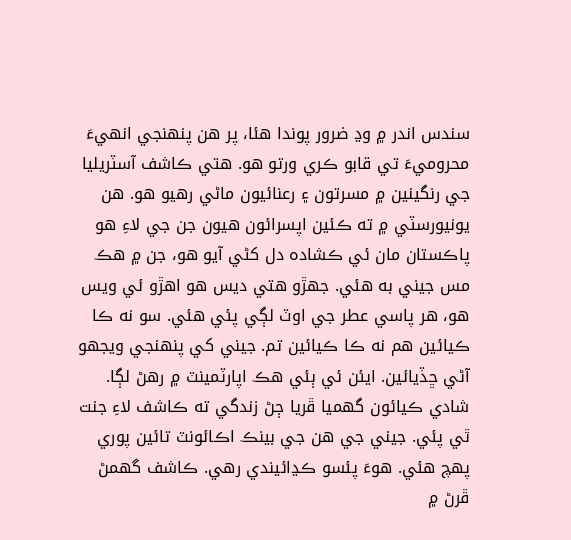سندس اندر ۾ وڍ ضرور پوندا هئا، پر هن پنهنجي انهيءَ محروميءَ تي قابو ڪري ورتو هو. هتي ڪاشف آسٽريليا جي رنگينين ۾ مسرتون ۽ رعنائيون ماڻي رهيو هو. هن يونيورسٽي ۾ ته ڪئين اپسرائون هيون جن جي لاءِ هو پاڪستان مان ئي ڪشاده دل کڻي آيو هو، جن ۾ هڪ مس جيني به هئي. جهڙو هتي ديس هو اهڙو ئي ويس هو، هر پاسي عطر جي اوٽ لڳي پئي هئي. سو نه ڪا ڪيائين هم نه ڪا ڪيائين تم. جيني کي پنهنجي ويجهو آڻي ڇڏيائين. ايئن ئي ٻئي هڪ اپارٽمينٽ ۾ رهڻ لڳا. شادي ڪيائون گهميا ڦريا ڄڻ زندگي ته ڪاشف لاءِ جنت ٿي پئي. جيني جي هن جي بينڪ اڪائونٽ تائين پوري پهچ هئي. هوءَ پئسو ڪڍائيندي رهي. ڪاشف گهمڻ ڦرڻ ۾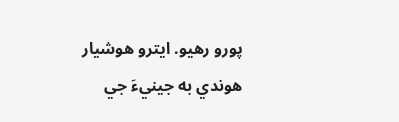پورو رهيو. ايترو هوشيار هوندي به جينيءَ جي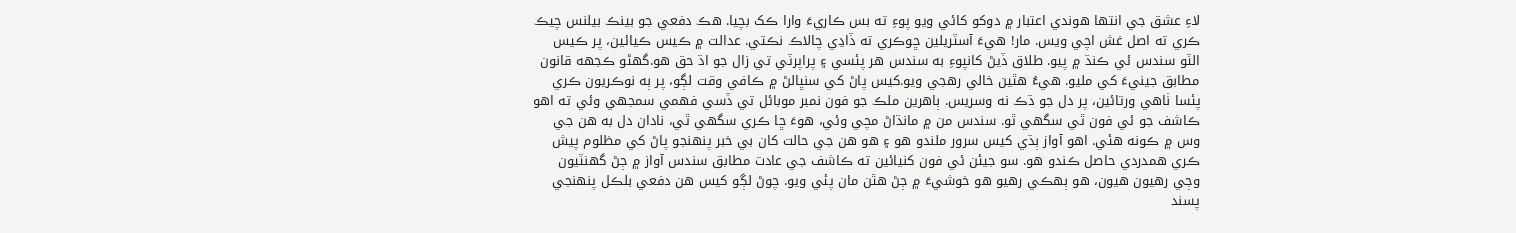لاءِ عشق جي انتها هوندي اعتبار ۾ دوکو کائي ويو پوءِ ته بس ڪاريءَ وارا ڪک بچيا. هڪ دفعي جو بينڪ بيلنس چيڪ ڪري ته اصل غش اچي ويس. مار! هيءَ آسٽريلين ڇوڪري ته ڏاڍي چالاڪ نڪتي. عدالت ۾ ڪيس ڪيائين، پر ڪيس الٽو سندس ئي ڪنڌ ۾ پيو. طلاق ڏيڻ کانپوءِ به سندس هر پئسي ۽ پراپرٽي تي زال جو اڌ حق هو.گهڻو ڪجهه قانون مطابق جينيءَ کي مليو. هيءُ هٿين خالي رهجي ويو.کيس پاڻ کي سنڀالڻ ۾ ڪافي وقت لڳو، پر ٻه نوڪريون ڪري پئسا ٺاهي ورتائين، پر دل جو ڌڪ نه وسريس. ٻاهرين ملڪ جو فون نمبر موبائل تي ڏسي فهمي سمجهي وئي ته اهو ڪاشف جو ئي فون ٿي سگهي ٿو. سندس من ۾ مانڌاڻ مچي وئي، هوءَ ڇا ڪري سگهي ٿي، نادان دل به هن جي وس ۾ ڪونه هئي. اهو آواز ٻڌي کيس سرور ملندو هو ۽ هو هن جي حالت کان بي خبر پنهنجو پاڻ کي مظلوم پيش ڪري همدردي حاصل ڪندو هو. سو جيئن ئي فون کنيائين ته ڪاشف جي عادت مطابق سندس آواز ۾ ڄڻ گهنٽيون وڄي رهيون هيون، هو ٻهڪي رهيو هو خوشيءَ ۾ ڄڻ هٿن مان پئي ويو. چوڻ لڳو کيس هن دفعي بلڪل پنهنجي پسند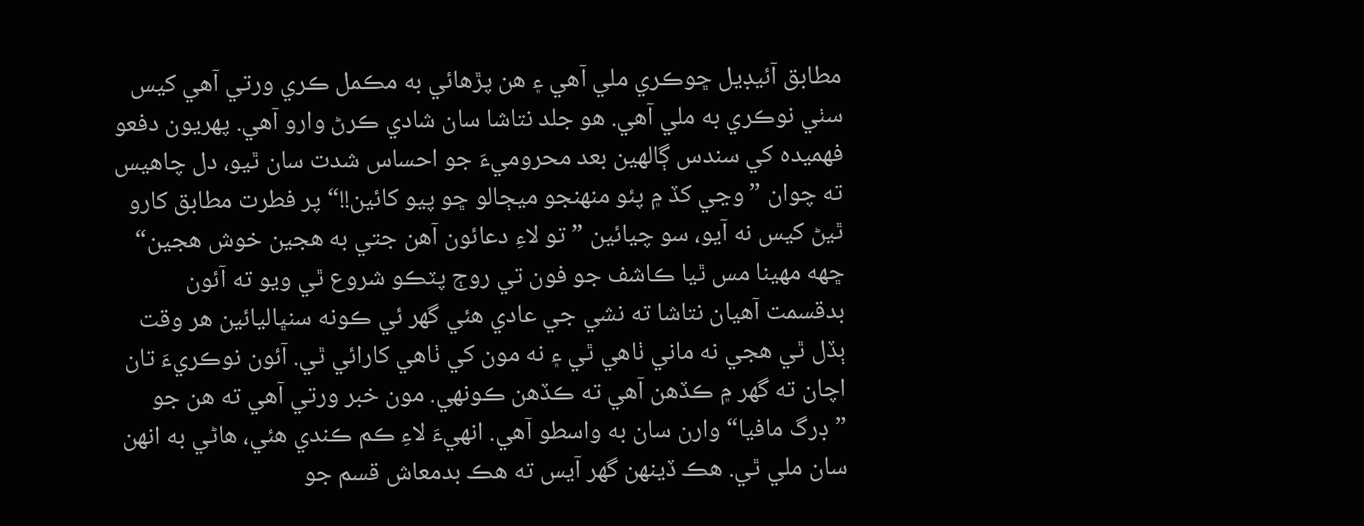مطابق آئيڊيل ڇوڪري ملي آهي ۽ هن پڙهائي به مڪمل ڪري ورتي آهي کيس سٺي نوڪري به ملي آهي. هو جلد نتاشا سان شادي ڪرڻ وارو آهي. پهريون دفعو فهميده کي سندس ڳالهين بعد محروميءَ جو احساس شدت سان ٿيو، دل چاهيس ته چوان ”وڃي کڏ ۾ پئو منهنجو ميڄالو ڇو پيو کائين!!“ پر فطرت مطابق کارو ٿيڻ کيس نه آيو، سو چيائين ”تو لاءِ دعائون آهن جتي به هجين خوش هجين“
ڇهه مهينا مس ٿيا ڪاشف جو فون تي روڄ پٽڪو شروع ٿي ويو ته آئون بدقسمت آهيان نتاشا ته نشي جي عادي هئي گهر ئي ڪونه سنڀاليائين هر وقت ٻڏل ٿي هجي نه ماني ٺاهي ٿي ۽ نه مون کي ٺاهي کارائي ٿي. آئون نوڪريءَ تان اچان ته گهر ۾ ڪڏهن آهي ته ڪڏهن ڪونهي. مون خبر ورتي آهي ته هن جو ”ڊرگ مافيا“ وارن سان به واسطو آهي. انهيءَ لاءِ ڪم ڪندي هئي، هاڻي به انهن سان ملي ٿي. هڪ ڏينهن گهر آيس ته هڪ بدمعاش قسم جو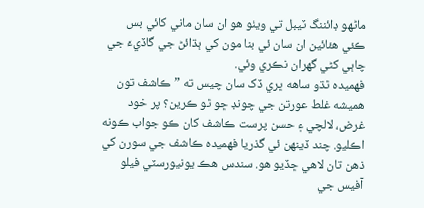ماڻهو ڊائننگ ٽيبل تي ويٺو هو ان سان ماني کائي بس ڪئي هئائين ان سان ئي بنا مون کي ٻڌائڻ جي گاڏيءَ جي چاٻي کڻي گهران نڪري وئي.
فهميده ٿڌو ساهه ڀري ڏک سان چيس ته ”ڪاشف تون هميشه غلط عورتن جي چونڊ ڇو ٿو ڪرين؟ پر خود غرض، لالچي ۽ حسن پرست ڪاشف کان ڪو جواب ڪونه اڪليو. چند ڏينهن ئي گذريا فهميده ڪاشف جي سورن کي ذهن تان لاهي ڇڏيو هو. سندس هڪ يونيورسٽي فيلو آفيس جي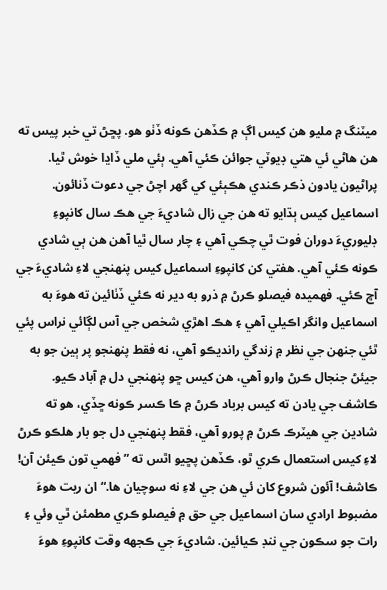ميٽنگ ۾ مليو هن کيس اڳ ۾ ڪڏهن ڪونه ڏٺو هو. پڇڻ تي خبر پيس ته هن هاڻي ئي هتي ڊيوٽي جوائن ڪئي آهي. ٻئي ملي ڏاڍا خوش ٿيا. پراڻيون يادون ذڪر ڪندي هڪٻئي کي گهر اچڻ جي دعوت ڏنائون. اسماعيل کيس ٻڌايو ته هن جي زال شاديءَ جي هڪ سال کانپوءِ ڊليوريءَ دوران فوت ٿي چڪي آهي ۽ چار سال ٿيا آهن هن ٻي شادي ڪونه ڪئي آهي. هفتي کن کانپوءِ اسماعيل کيس پنهنجي لاءِ شاديءَ جي آڇ ڪئي. فهميده فيصلو ڪرڻ ۾ ذرو به دير نه ڪئي ڏٺائين ته هوءَ به اسماعيل وانگر اڪيلي آهي ۽ هڪ اهڙي شخص جي آس لڳائي نراس پئي ٿئي جنهن جي نظر ۾ زندگي رانديڪو آهي، نه فقط پنهنجو پر ٻين جو به جيئڻ جنجال ڪرڻ وارو آهي، هن کيس ڇو پنهنجي دل ۾ آباد ڪيو. ڪاشف جي يادن ته کيس برباد ڪرڻ ۾ ڪا ڪسر ڪونه ڇڏي، هو ته شادين جي هيٽرڪ ڪرڻ ۾ پورو آهي، فقط پنهنجي دل جو بار هلڪو ڪرڻ لاءِ کيس استعمال ڪري ٿو، ڪڏهن پڇيو اٿس ته ”فهمي تون ڪيئن آن! ڪاشف! آئون شروع کان ئي هن جي لاءِ نه سوچيان ها.“ ان ريت هوءَ مضبوط ارادي سان اسماعيل جي حق ۾ فيصلو ڪري مطمئن ٿي وئي ۽ رات جو سڪون جي ننڊ ڪيائين. شاديءَ جي ڪجهه وقت کانپوءِ هوءَ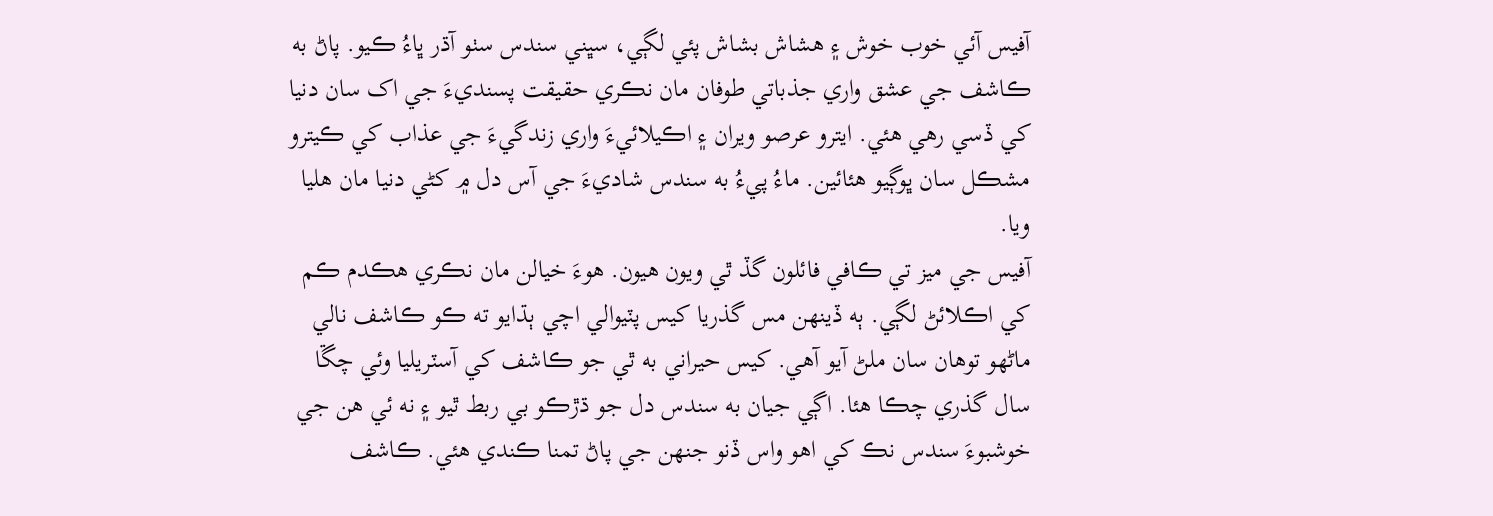آفيس آئي خوب خوش ۽ هشاش بشاش پئي لڳي، سڀني سندس سٺو آڌر ڀاءُ ڪيو. پاڻ به ڪاشف جي عشق واري جذباتي طوفان مان نڪري حقيقت پسنديءَ جي اک سان دنيا کي ڏسي رهي هئي. ايترو عرصو ويران ۽ اڪيلائيءَ واري زندگيءَ جي عذاب کي ڪيترو مشڪل سان ڀوڳيو هئائين. ماءُ پيءُ به سندس شاديءَ جي آس دل ۾ کڻي دنيا مان هليا ويا.
آفيس جي ميز تي ڪافي فائلون گڏ ٿي ويون هيون. هوءَ خيالن مان نڪري هڪدم ڪم کي اڪلائڻ لڳي. ٻه ڏينهن مس گذريا کيس پٽيوالي اچي ٻڌايو ته ڪو ڪاشف نالي ماڻهو توهان سان ملڻ آيو آهي. کيس حيراني به ٿي جو ڪاشف کي آسٽريليا وئي چڱا سال گذري چڪا هئا. اڳي جيان به سندس دل جو ڌڙڪو بي ربط ٿيو ۽ نه ئي هن جي خوشبوءَ سندس نڪ کي اهو واس ڏنو جنهن جي پاڻ تمنا ڪندي هئي. ڪاشف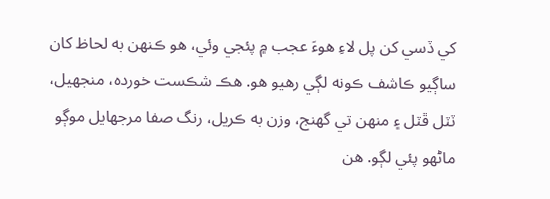کي ڏسي کن پل لاءِ هوءَ عجب ۾ پئجي وئي، هو ڪنهن به لحاظ کان ساڳيو ڪاشف ڪونه لڳي رهيو هو. هڪ شڪست خورده، منجهيل، ٽٽل ڦٽل ۽ منهن تي گهنج، وزن به ڪريل، رنگ صفا مرجهايل موڳو ماڻهو پئي لڳو. هن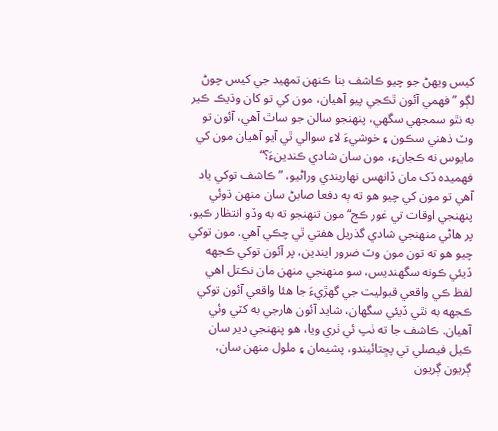کيس ويهڻ جو چيو ڪاشف بنا ڪنهن تمهيد جي کيس چوڻ لڳو ”فهمي آئون ٿڪجي پيو آهيان، مون کي تو کان وڌيڪ ڪير به نٿو سمجهي سگهي، پنهنجو سالن جو ساٿ آهي، آئون تو وٽ ذهني سڪون ۽ خوشيءَ لاءِ سوالي ٿي آيو آهيان مون کي مايوس نه ڪجانءِ، مون سان شادي ڪندينءَ؟“
فهميده ڏک مان ڏانهس نهاريندي وراڻيو، ”ڪاشف توکي ياد آهي تو مون کي چيو هو ته ٻه دفعا صابڻ سان منهن ڌوئي پنهنجي اوقات تي غور ڪج“ مون تنهنجو ته به وڏو انتظار ڪيو، پر هاڻي منهنجي شادي گذريل هفتي ٿي چڪي آهي. مون توکي چيو هو ته تون مون وٽ ضرور ايندين، پر آئون توکي ڪجهه ڏيئي ڪونه سگهنديس، سو منهنجي منهن مان نڪتل اهي لفظ ڪي واقعي قبوليت جي گهڙيءَ جا هئا واقعي آئون توکي ڪجهه به نٿي ڏيئي سگهان، شايد آئون هارجي به کٽي وئي آهيان. ڪاشف جا ته ٺپ ئي ٺري ويا، هو پنهنجي دير سان ڪيل فيصلي تي پڇتائيندو، پشيمان ۽ ملول منهن سان، ڳريون ڳريون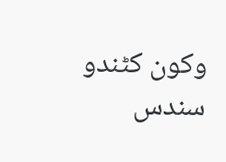وکون کڻندو سندس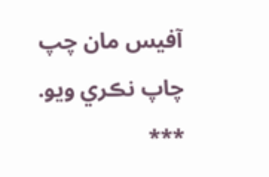آفيس مان چپ چاپ نڪري ويو.
***